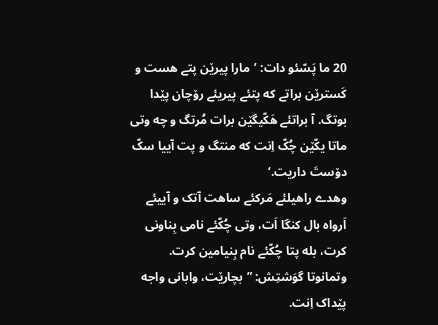20 ما پَسّئو دات: ’مارا پیرێن پتے هست و کَسترێن براتے که پتئے پیریئے رۆچان پێدا بوتگ. آ براتئے هَکّیگێن برات مُرتگ و چه وتی ماتا یکّێن چُکّ اِنت که منتگ و پت آییا سکّ دۆستَ داریت.‘
وهدے راهیلئے مَرکئے ساهت آتک و آییئے اَرواه بال کنگا اَت، وتی چُکّئے نامی بِناونی کرت، بله پتا چُکّئے نام بِنیامین کرت.
وتمانوتا گوَشتِش: ”بچارێت، وابانی واجه پێداک اِنت.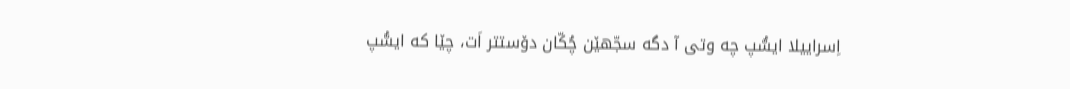اِسراییلا ایسُّپ چه وتی آ دگه سجّهێن چُکّان دۆستتر اَت، چێا که ایسُّپ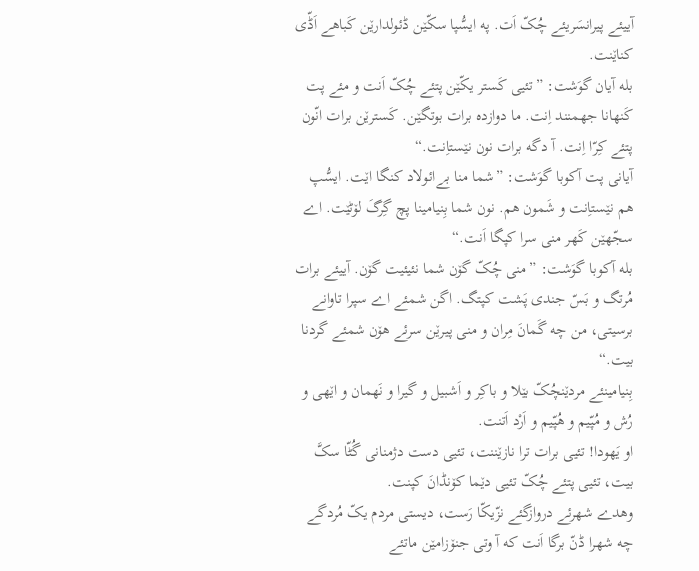آییئے پیرانسَریئے چُکّ اَت. په ایسُّپا سکّێن ڈئولدارێن کَباهے اَڈّی کناێنت.
بله آیان گوَشت: ”تئیی کَستر یکّێن پتئے چُکّ اَنت و مئے پت کَنهانا جهمنند اِنت. ما دوازده برات بوتگێن. کَسترێن برات انّون پتئے کِرّا اِنت. آ دگه برات نون نێستاِنت.“
آیانی پت آکوبا گوَشت: ”شما منا بےائولاد کنگا اێت. ایسُّپ هم نێستاِنت و شَمون هم. نون شما بِنیامینا پچ گِرگَ لۆٹێت. اے سجّهێن کَهر منی سرا کپگا اَنت.“
بله آکوبا گوَشت: ”منی چُکّ گۆن شما نئیئیت گۆن. آییئے برات مُرتگ و بَسّ جندی پَشت کپتگ. اگن شمئے اے سپرا تاوانے برسیتی، من چه گَمانَ مِران و منی پیرێن سرئے هۆن شمئے گردنا بیت.“
بِنیامینئے مردێنچُکّ بێلا و باکِر و اَشبیل و گیرا و نَهمان و اێهی و رُش و مُپّیم و هُپّیم و اَرْد اَتنت.
او یَهودا! تئیی برات ترا نازێننت، تئیی دست دژمنانی گُٹّا سکَّ بیت، تئیی پتئے چُکّ تئیی دێما کۆنڈانَ کپنت.
وهدے شهرئے دروازگئے نزّیکّا رَست، دیستی مردم یکّ مُردگے چه شهرا ڈنّ برگا اَنت که آ وتی جنۆزامێن ماتئے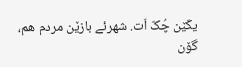یکّێن چُکّ اَت. شهرئے بازێن مردم هم، گۆن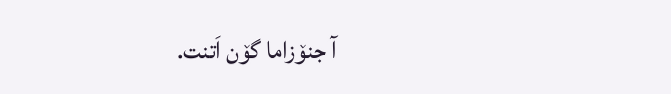آ جنۆزاما گۆن اَتنت.